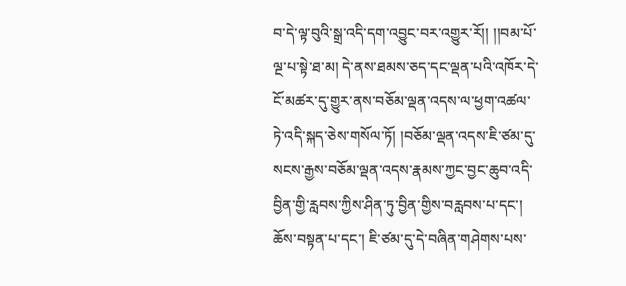བ་དེ་ལྟ་བུའི་སྒྲ་འདི་དག་འབྱུང་བར་འགྱུར་རོ།། །།བམ་པོ་ལྔ་པ་སྟེ་ཐ་མ། དེ་ནས་ཐམས་ཅད་དང་ལྡན་པའི་འཁོར་དེ་ངོ་མཚར་དུ་གྱུར་ནས་བཅོམ་ལྡན་འདས་ལ་ཕྱག་འཚལ་ཏེ་འདི་སྐད་ཅེས་གསོལ་ཏོ། །བཅོམ་ལྡན་འདས་ཇི་ཙམ་དུ་སངས་རྒྱས་བཅོམ་ལྡན་འདས་རྣམས་ཀྱང་བྱང་ཆུབ་འདི་བྱིན་གྱི་རླབས་ཀྱིས་ཤིན་ཏུ་བྱིན་གྱིས་བརླབས་པ་དང་། ཆོས་བསྟན་པ་དང་། ཇི་ཙམ་དུ་དེ་བཞིན་གཤེགས་པས་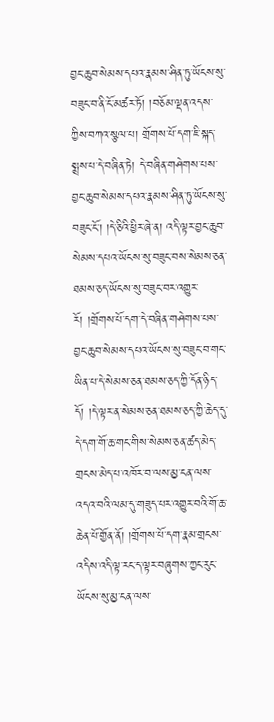བྱང་ཆུབ་སེམས་དཔའ་རྣམས་ཤིན་ཏུ་ཡོངས་སུ་བཟུང་བ་ནི་ངོ་མཚར་ཏོ། །བཅོམ་ལྡན་འདས་ཀྱིས་བཀའ་སྩལ་པ། གྲོགས་པོ་དག་ཇི་སྐད་སྨྲས་པ་དེ་བཞིན་ཏེ། དེ་བཞིན་གཤེགས་པས་བྱང་ཆུབ་སེམས་དཔའ་རྣམས་ཤིན་ཏུ་ཡོངས་སུ་བཟུང་ངོ་། །དེ་ཅིའི་ཕྱིར་ཞེ་ན། འདི་ལྟར་བྱང་ཆུབ་སེམས་དཔའ་ཡོངས་སུ་བཟུང་བས་སེམས་ཅན་ཐམས་ཅད་ཡོངས་སུ་བཟུང་བར་འགྱུར་རོ། །གྲོགས་པོ་དག་དེ་བཞིན་གཤེགས་པས་བྱང་ཆུབ་སེམས་དཔའ་ཡོངས་སུ་བཟུང་བ་གང་ཡིན་པ་དེ་སེམས་ཅན་ཐམས་ཅད་ཀྱི་དོན་ཉིད་དོ། །དེ་ལྟར་ན་སེམས་ཅན་ཐམས་ཅད་ཀྱི་ཆེད་དུ་དེ་དག་གོ་ཆ་གང་གིས་སེམས་ཅན་ཚད་མེད་གྲངས་མེད་པ་འཁོར་བ་ལས་མྱ་ངན་ལས་འདའ་བའི་ལམ་དུ་གཟུད་པར་འགྱུར་བའི་གོ་ཆ་ཆེན་པོ་གྱོན་ནོ། །གྲོགས་པོ་དག་རྣམ་གྲངས་འདིས་འདི་ལྟ་རང་ད་ལྟར་བཞུགས་ཀྱང་རུང་ཡོངས་སུ་མྱ་ངན་ལས་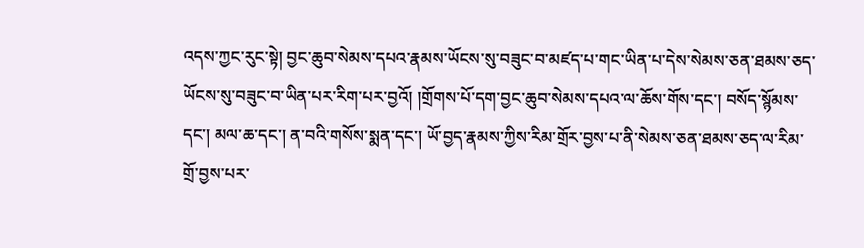འདས་ཀྱང་རུང་སྟེ། བྱང་ཆུབ་སེམས་དཔའ་རྣམས་ཡོངས་སུ་བཟུང་བ་མཛད་པ་གང་ཡིན་པ་དེས་སེམས་ཅན་ཐམས་ཅད་ཡོངས་སུ་བཟུང་བ་ཡིན་པར་རིག་པར་བྱའོ། །གྲོགས་པོ་དག་བྱང་ཆུབ་སེམས་དཔའ་ལ་ཆོས་གོས་དང་། བསོད་སྙོམས་དང་། མལ་ཆ་དང་། ན་བའི་གསོས་སྨན་དང་། ཡོ་བྱད་རྣམས་ཀྱིས་རིམ་གྲོར་བྱས་པ་ནི་སེམས་ཅན་ཐམས་ཅད་ལ་རིམ་གྲོ་བྱས་པར་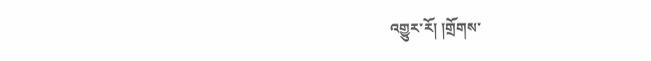འགྱུར་རོ། །གྲོགས་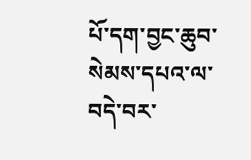པོ་དག་བྱང་ཆུབ་སེམས་དཔའ་ལ་བདེ་བར་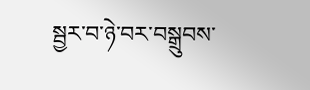སྦྱར་བ་ཉེ་བར་བསྒྲུབས་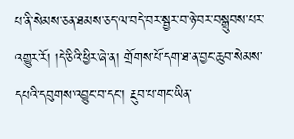པ་ནི་སེམས་ཅན་ཐམས་ཅད་ལ་བདེ་བར་སྦྱར་བ་ཉེ་བར་བསྒྲུབས་པར་འགྱུར་རོ། །དེ་ཅིའི་ཕྱིར་ཞེ་ན། གྲོགས་པོ་དག་ཐ་ན་བྱང་ཆུབ་སེམས་དཔའི་དབུགས་འབྱུང་བ་དང་། རྔུབ་པ་གང་ཡིན་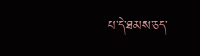པ་དེ་ཐམས་ཅད་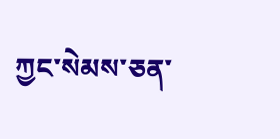ཀྱང་སེམས་ཅན་